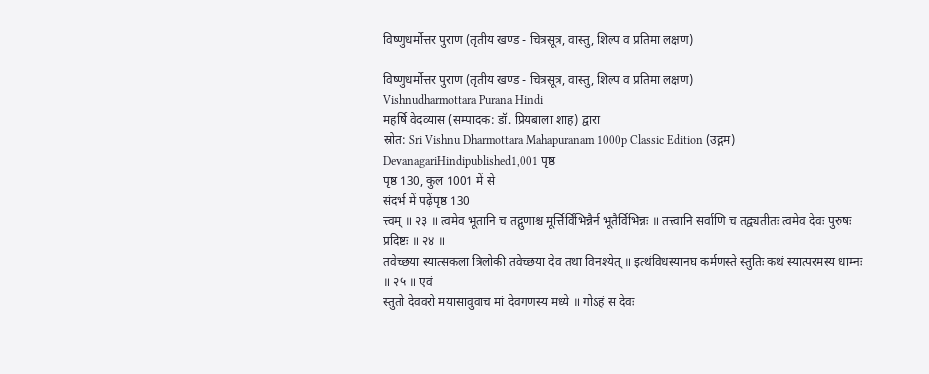विष्णुधर्मोत्तर पुराण (तृतीय खण्ड - चित्रसूत्र, वास्तु, शिल्प व प्रतिमा लक्षण)

विष्णुधर्मोत्तर पुराण (तृतीय खण्ड - चित्रसूत्र, वास्तु, शिल्प व प्रतिमा लक्षण)
Vishnudharmottara Purana Hindi
महर्षि वेदव्यास (सम्पादक: डॉ. प्रियबाला शाह) द्वारा
स्रोत: Sri Vishnu Dharmottara Mahapuranam 1000p Classic Edition (उद्गम)
DevanagariHindipublished1,001 पृष्ठ
पृष्ठ 130, कुल 1001 में से
संदर्भ में पढ़ेंपृष्ठ 130
त्त्वम् ॥ २३ ॥ त्वमेव भूतानि च तद्गुणाश्च मूर्त्तिर्विभिन्नैर्न भूतैर्विभिन्नः ॥ तत्त्वानि सर्वाणि च तद्व्यतीतः त्वमेव देवः पुरुषः प्रदिष्टः ॥ २४ ॥
तवेच्छया स्यात्सकला त्रिलोकी तवेच्छया देव तथा विनश्येत् ॥ इत्थंविधस्यानघ कर्मणस्ते स्तुतिः कथं स्यात्परमस्य धाम्नः ॥ २५ ॥ एवं
स्तुतो देववरो मयासावुवाच मां देवगणस्य मध्ये ॥ गोऽहं स देवः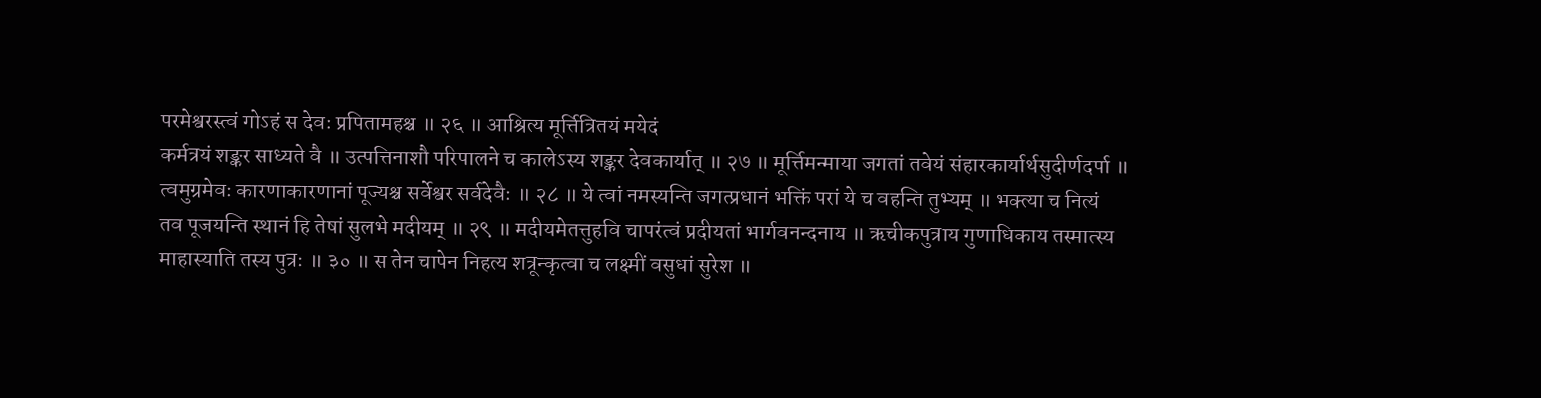परमेश्वरस्त्वं गोऽहं स देवः प्रपितामहश्च ॥ २६ ॥ आश्रित्य मूर्त्तित्रितयं मयेदं
कर्मत्रयं शङ्कर साध्यते वै ॥ उत्पत्तिनाशौ परिपालने च कालेऽस्य शङ्कर देवकार्यात् ॥ २७ ॥ मूर्त्तिमन्माया जगतां तवेयं संहारकार्यार्थसुदीर्णदर्पा ॥
त्वमुग्रमेवः कारणाकारणानां पूज्यश्च सर्वेश्वर सर्वदेवैः ॥ २८ ॥ ये त्वां नमस्यन्ति जगत्प्रधानं भक्तिं परां ये च वहन्ति तुभ्यम् ॥ भक्त्या च नित्यं
तव पूजयन्ति स्थानं हि तेषां सुलभे मदीयम् ॥ २९ ॥ मदीयमेतत्तुहवि चापरंत्वं प्रदीयतां भार्गवनन्दनाय ॥ ऋचीकपुत्राय गुणाधिकाय तस्मात्स्य
माहास्याति तस्य पुत्रः ॥ ३० ॥ स तेन चापेन निहत्य शत्रून्कृत्वा च लक्ष्मीं वसुधां सुरेश ॥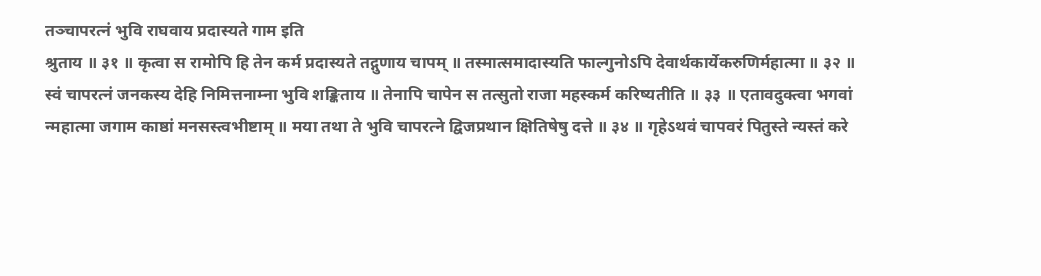तञ्चापरत्नं भुवि राघवाय प्रदास्यते गाम इति
श्रुताय ॥ ३१ ॥ कृत्वा स रामोपि हि तेन कर्म प्रदास्यते तद्गुणाय चापम् ॥ तस्मात्समादास्यति फाल्गुनोऽपि देवार्थकार्येकरुणिर्महात्मा ॥ ३२ ॥
स्वं चापरत्नं जनकस्य देहि निमित्तनाम्ना भुवि शङ्किताय ॥ तेनापि चापेन स तत्सुतो राजा महस्कर्म करिष्यतीति ॥ ३३ ॥ एतावदुक्त्वा भगवां
न्महात्मा जगाम काष्ठां मनसस्त्वभीष्टाम् ॥ मया तथा ते भुवि चापरत्ने द्विजप्रथान क्षितिषेषु दत्ते ॥ ३४ ॥ गृहेऽथवं चापवरं पितुस्ते न्यस्तं करे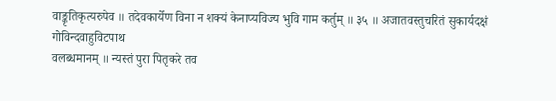वाङ्कृतिकृत्यरुपेव ॥ तदेवकार्येण विना न शक्यं केनाप्यविज्य भुवि गाम कर्तुम् ॥ ३५ ॥ अजातवस्तुचरितं सुकार्यदक्षं गोविन्दवाहुविटपाथ
वलब्धमानम् ॥ न्यस्तं पुरा पितृकरे तव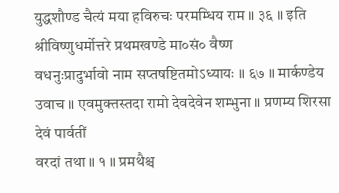युद्धशौण्ड चैत्यं मया हविरुचः परमम्धिय राम ॥ ३६ ॥ इति श्रीविष्णुधर्मोत्तरे प्रथमखण्डे मा०सं० वैष्ण
वधनुःप्रादुर्भावो नाम सप्तषष्टितमोऽध्यायः ॥ ६७ ॥ मार्कण्डेय उवाच ॥ एवमुक्तस्तदा रामो देवदेवेन शम्भुना ॥ प्रणम्य शिरसा देवं पार्वतीं
वरदां तथा ॥ १ ॥ प्रमथैश्च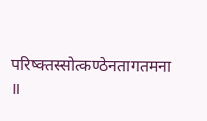परिष्क्तस्सोत्कण्ठेनतागतमना ॥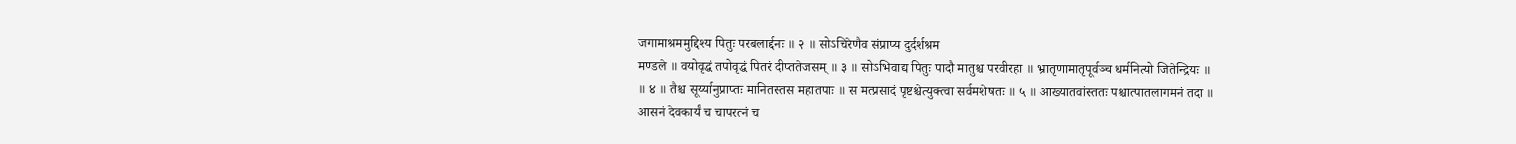जगामाश्रममुद्दिश्य पितुः परबलार्द्दनः ॥ २ ॥ सोऽचिरेणैव संप्राप्य दुर्दर्शश्रम
मण्डले ॥ वयोवृद्धं तपोवृद्धं पितरं दीप्ततेजसम् ॥ ३ ॥ सोऽभिवाद्य पितुः पादौ मातुश्च परवीरहा ॥ भ्रातृणामातृपूर्वञ्च धर्मनित्यो जितेन्द्रियः ॥
॥ ४ ॥ तैश्च सूर्य्यानुप्राप्तः मानितस्तस महातपाः ॥ स मत्प्रसादं पृष्टश्चेत्युक्त्वा सर्वमशेषतः ॥ ५ ॥ आख्यातवांस्ततः पश्चात्पातलागमनं तदा ॥
आसनं देवकार्यं च चापरत्नं च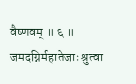वैष्णवम् ॥ ६ ॥ जमदग्निर्महातेजाः श्रुत्वा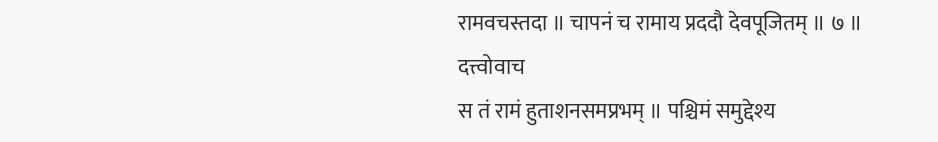रामवचस्तदा ॥ चापनं च रामाय प्रददौ देवपूजितम् ॥ ७ ॥ दत्त्वोवाच
स तं रामं हुताशनसमप्रभम् ॥ पश्चिमं समुद्देश्य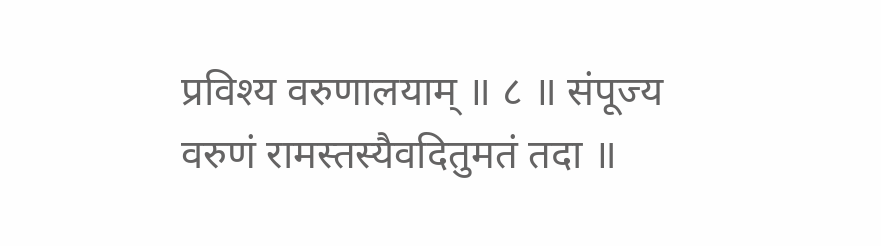प्रविश्य वरुणालयाम् ॥ ८ ॥ संपूज्य वरुणं रामस्तस्यैवदितुमतं तदा ॥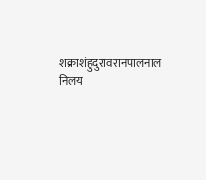शक्राशंहुदुरावरानपालनाल निलय